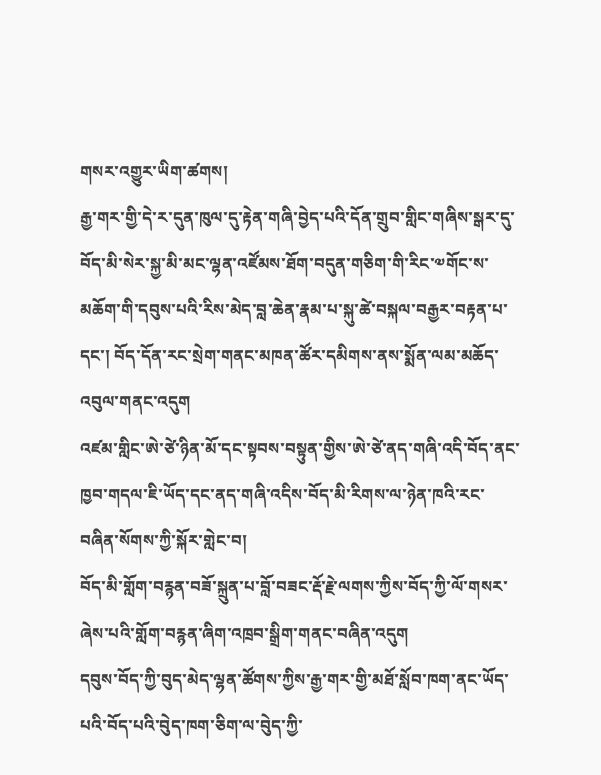གསར་འགྱུར་ཡིག་ཚགས།
རྒྱ་གར་གྱི་དེ་ར་དུན་ཁུལ་དུ་རྟེན་གཞི་བྱེད་པའི་དོན་གྲུབ་གླིང་གཞིས་སྒར་དུ་བོད་མི་སེར་སྐྱ་མི་མང་ལྷན་འཛོམས་ཐོག་བདུན་གཅིག་གི་རིང་༧གོང་ས་མཆོག་གི་དབུས་པའི་རིས་མེད་བླ་ཆེན་རྣམ་པ་སྐུ་ཚེ་བསྐལ་བརྒྱར་བརྟན་པ་དང་། བོད་དོན་རང་སྲེག་གནང་མཁན་ཚོར་དམིགས་ནས་སྨོན་ལམ་མཆོད་འབུལ་གནང་འདུག
འཛམ་གླིང་ཨེ་ཙེ་ཉིན་མོ་དང་སྟབས་བསྟུན་གྱིས་ཨེ་ཙེ་ནད་གཞི་འདི་བོད་ནང་ཁྱབ་གདལ་ཇི་ཡོད་དང་ནད་གཞི་འདིས་བོད་མི་རིགས་ལ་ཉེན་ཁའི་རང་བཞིན་སོགས་ཀྱི་སྐོར་གླེང་བ།
བོད་མི་གློག་བརྙན་བཟོ་སྐྲུན་པ་བློ་བཟང་རྡོ་རྗེ་ལགས་ཀྱིས་བོད་ཀྱི་ལོ་གསར་ཞེས་པའི་གློག་བརྙན་ཞིག་འཁྲབ་སྒྲིག་གནང་བཞིན་འདུག
དབུས་བོད་ཀྱི་བུད་མེད་ལྷན་ཚོགས་ཀྱིས་རྒྱ་གར་གྱི་མཐོ་སློབ་ཁག་ནང་ཡོད་པའི་བོད་པའི་བེུད་ཁག་ཅིག་ལ་བེུད་ཀྱི་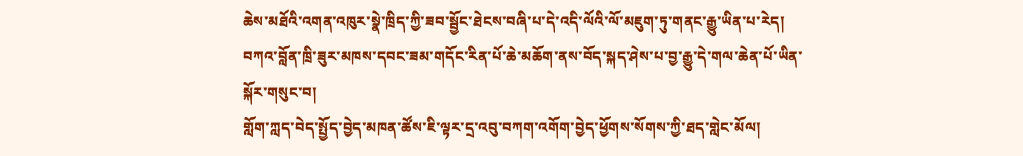ཆེས་མཐོའི་འགན་འཁུར་སྣེ་ཁྲིད་ཀྱི་ཟབ་སྦྱོང་ཐེངས་བཞི་པ་དེ་འདི་ལོའི་ལོ་མཇུག་ཏུ་གནང་རྒྱུ་ཡིན་པ་རེད།
བཀའ་བློན་ཁྲི་ཟུར་མཁས་དབང་ཟམ་གདོང་རིན་པོ་ཆེ་མཆོག་ནས་བོད་སྐད་ཤེས་པ་བྱ་རྒྱུ་དེ་གལ་ཆེན་པོ་ཡིན་སྐོར་གསུང་བ།
གློག་ཀླད་བེད་སྤྱོད་བྱེད་མཁན་ཚོས་ཇི་ལྟར་དྲ་འབུ་བཀག་འགོག་བྱེད་ཕྱོགས་སོགས་ཀྱི་ཐད་གླེང་མོལ།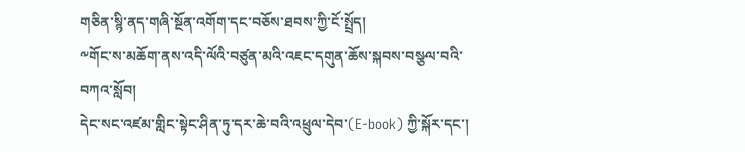གཅིན་སྙི་ནད་གཞི་སྔོན་འགོག་དང་བཅོས་ཐབས་ཀྱི་ངོ་སྤྲོད།
༸གོང་ས་མཆོག་ནས་འདི་ལོའི་བཙུན་མའི་འཇང་དགུན་ཆོས་སྐབས་བསྩལ་བའི་བཀའ་སློབ།
དེང་སང་འཛམ་གླིང་སྟེང་ཤིན་ཏུ་དར་ཆེ་བའི་འཕྲུལ་དེབ་(E-book) ཀྱི་སྐོར་དང་།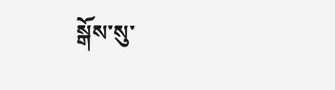སྒོས་སུ་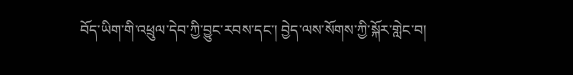བོད་ཡིག་གི་འཕྲུལ་དེབ་ཀྱི་བྱུང་རབས་དང་། བྱེད་ལས་སོགས་ཀྱི་སྐོར་གླེང་བ།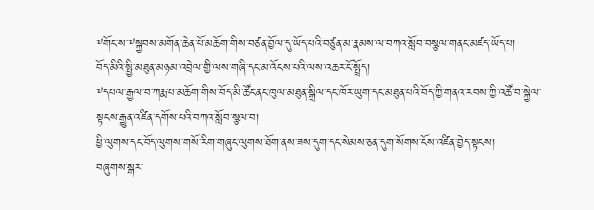༸གོང་ས་༸སྐྱབས་མགོན་ཆེན་པོ་མཆོག་གིས་བཙན་བྱོལ་དུ་ཡོད་པའི་བཙུན་མ་རྣམས་ལ་བཀའ་སློབ་བསྩལ་གནང་མཛད་ཡོད་པ།
བོད་མིའི་སྤྱི་མཐུན་མཉམ་འབྲེལ་གྱི་ལས་གཞི་དང་མ་འོངས་པའི་ལས་འཆར་ངོ་སྤྲོད།
༸དཔལ་རྒྱལ་བ་ཀརྨ་པ་མཆོག་གིས་བོད་མི་ཚོང་ནང་ཁུལ་མཐུན་སྒྲིལ་དང་ཁོར་ཡུག་དང་མཐུན་པའི་བོད་ཀྱི་གནའ་རབས་ཀྱི་འཚོ་བ་སྐྱེལ་སྟངས་རྒྱུན་འཛིན་དགོས་པའི་བཀའ་སློབ་སྩལ་བ།
ཕྱི་ལུགས་དང་བོད་ལུགས་གསོ་རིག་གཞུང་ལུགས་ཐོག་ནས་ཟས་དུག་དང་སེམས་ཅན་དུག་སོགས་ངོས་འཛིན་བྱེད་སྟངས།
བཞུགས་སྒར་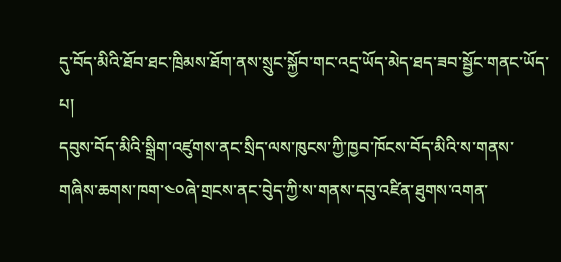དུ་བོད་མིའི་ཐོབ་ཐང་ཁྲིམས་ཐོག་ནས་སྲུང་སྐྱོབ་གང་འདྲ་ཡོད་མེད་ཐད་ཟབ་སྦྱོང་གནང་ཡོད་པ།
དབུས་བོད་མིའི་སྒྲིག་འཛུགས་ནང་སྲིད་ལས་ཁུངས་ཀྱི་ཁྱབ་ཁོངས་བོད་མིའི་ས་གནས་གཞིས་ཆགས་ཁག་༤༠ཞེ་གྲངས་ནང་བེུད་ཀྱི་ས་གནས་དབུ་འཛིན་ཐུགས་འགན་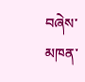བཞེས་མཁན་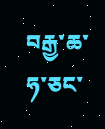བརྒྱ་ཆ་ཧ་ཅང་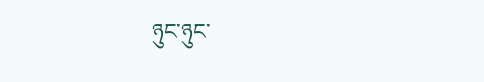ཉུང་ཉུང་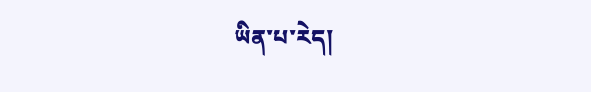ཡིན་པ་རེད།